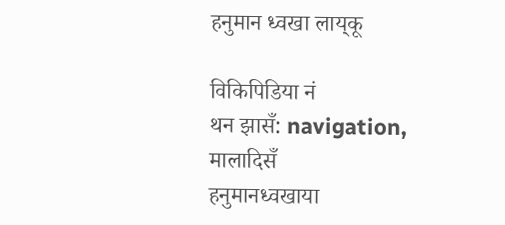हनुमान ध्वखा लाय्‌कू

विकिपिडिया नं
थन झासँ: navigation, मालादिसँ
हनुमानध्वखाया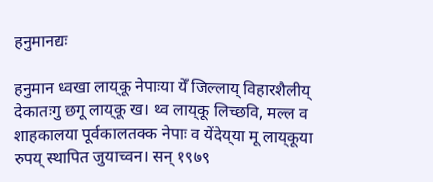हनुमानद्यः

हनुमान ध्वखा लाय्‌कू नेपाःया येँ जिल्लाय् विहारशैलीय् देकातःगु छगू लाय्‌कू ख। थ्व लाय्‌कू लिच्छवि, मल्ल व शाहकालया पूर्वकालतक्क नेपाः व येंदेय्‌या मू लाय्‌कूया रुपय् स्थापित जुयाच्वन। सन् १९७९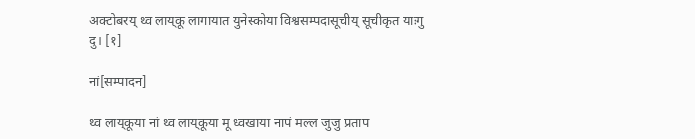अक्टोबरय् थ्व लाय्‌कू लागायात युनेस्कोया विश्वसम्पदासूचीय् सूचीकृत याःगु दु। [१]

नां[सम्पादन]

थ्व लाय्‌कूया नां थ्व लाय्‌कूया मू ध्वखाया नापं मल्ल जुजु प्रताप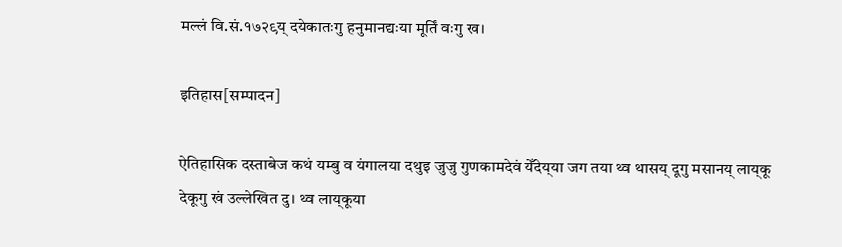मल्लं वि.सं.१७२९य् दयेकातःगु हनुमानद्यःया मूर्तिं वःगु ख।

इतिहास[सम्पादन]

ऐतिहासिक दस्ताबेज कथं यम्बु व यंगालया दथुइ जुजु गुणकामदेवं येँदेय्‌या जग तया थ्व थासय् दूगु मसानय् लाय्‌कू देकूगु खं उल्लेखित दु। थ्व लाय्‌कूया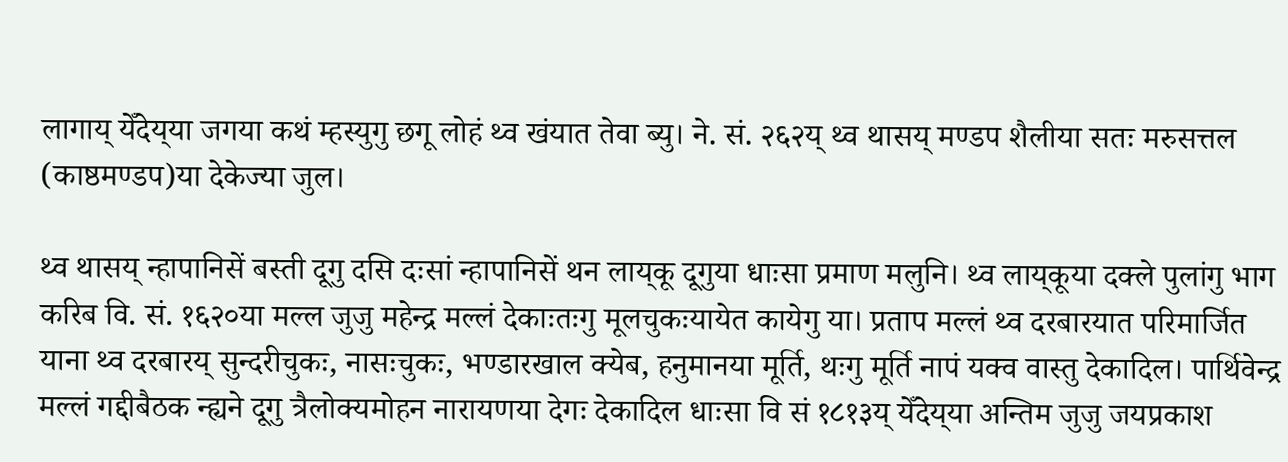लागाय् येँदेय्‌या जगया कथं म्हस्युगु छगू लोहं थ्व खंयात तेवा ब्यु। ने. सं. २६२य् थ्व थासय् मण्डप शैलीया सतः मरुसत्तल (काष्ठमण्डप)या देकेज्या जुल।

थ्व थासय् न्हापानिसें बस्ती दूगु दसि दःसां न्हापानिसें थन लाय्‌कू दूगुया धाःसा प्रमाण मलुनि। थ्व लाय्‌कूया दक्ले पुलांगु भाग करिब वि. सं. १६२०या मल्ल जुजु महेन्द्र मल्लं देकाःतःगु मूलचुकःयायेत कायेगु या। प्रताप मल्लं थ्व दरबारयात परिमार्जित याना थ्व दरबारय् सुन्दरीचुकः, नासःचुकः, भण्डारखाल क्येब, हनुमानया मूर्ति, थःगु मूर्ति नापं यक्व वास्तु देकादिल। पार्थिवेन्द्र मल्लं गद्दीबैठक न्ह्यने दूगु त्रैलोक्यमोहन नारायणया देगः देकादिल धाःसा वि सं १८१३य् येँदेय्‌या अन्तिम जुजु जयप्रकाश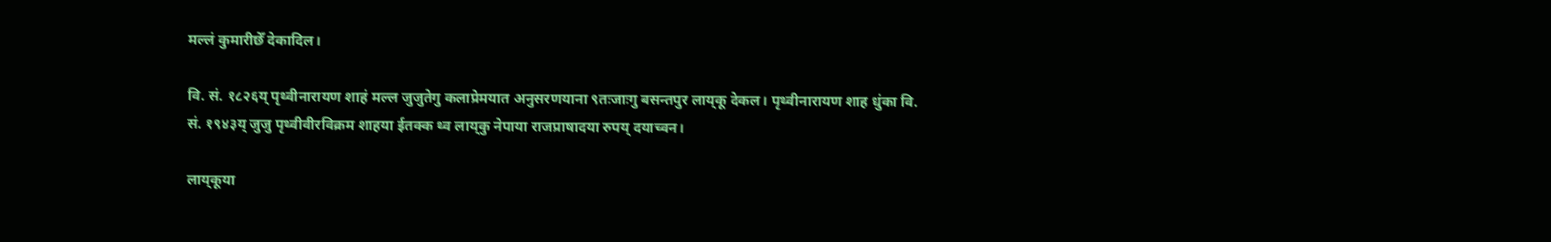मल्लं कुमारीछेँ देकादिल।

वि. सं. १८२६य् पृथ्वीनारायण शाहं मल्ल जुजुतेगु कलाप्रेमयात अनुसरणयाना ९तःजाःगु बसन्तपुर लाय्‌कू देकल। पृथ्वीनारायण शाह धुंका वि. सं. १९४३य् जुजु पृथ्वीवीरविक्रम शाहया ईतक्क थ्व लाय्‌कु नेपाया राजप्राषादया रुपय् दयाच्वन।

लाय्‌कूया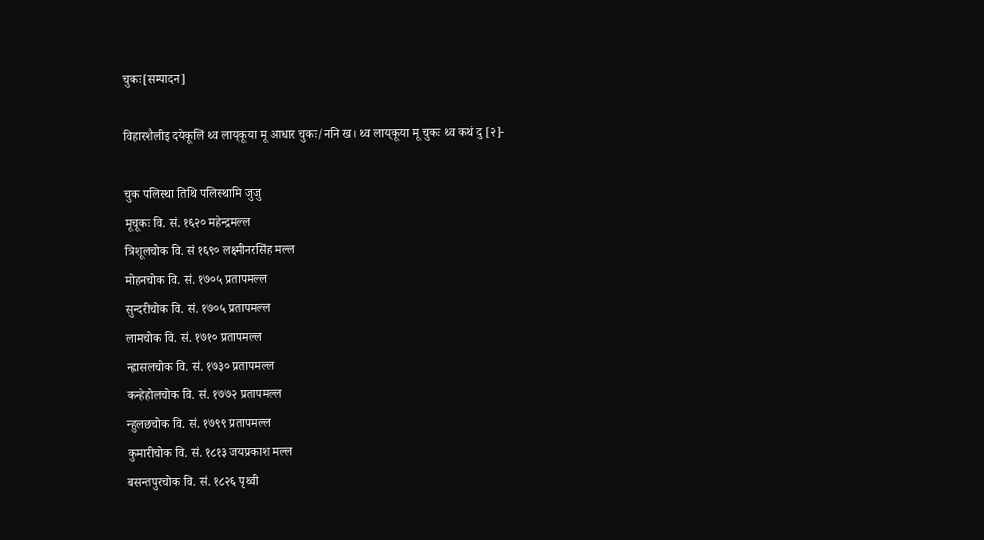चुकः[सम्पादन]

विहारशैलीइ दयेकूलिं थ्व लाय्‌कूया मू आधार चुकः/ननि ख। थ्व लाय्‌कूया मू चुकः थ्व कथं दु [२]-

चुक पलिस्था तिथि पलिस्थामि जुजु
मूचूकः वि. सं. १६२० महेन्द्रमल्ल
त्रिशूलचोक वि. सं १६९० लक्ष्मीनरसिंह मल्ल
मोहनचोक वि. सं. १७०५ प्रतापमल्ल
सुन्दरीचोक वि. सं. १७०५ प्रतापमल्ल
लामचोक वि. सं. १७१० प्रतापमल्ल
न्ह्नासलचोक वि. सं. १७३० प्रतापमल्ल
कन्हेहोलचोक वि. सं. १७७२ प्रतापमल्ल
न्हुलछचोक वि. सं. १७९९ प्रतापमल्ल
कुमारीचोक वि. सं. १८१३ जयप्रकाश मल्ल
बसन्तपुरचोक वि. सं. १८२६ पृथ्वी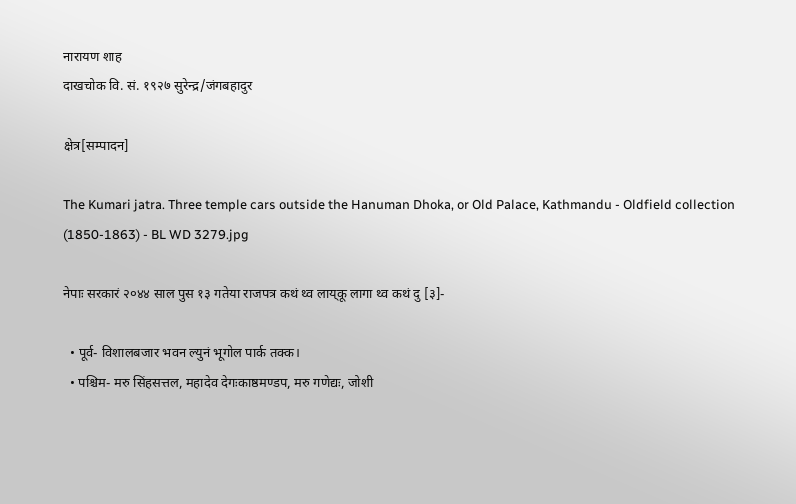नारायण शाह
दाखचोक वि. सं. १९२७ सुरेन्द्र/जंगबहादुर

क्षेत्र[सम्पादन]

The Kumari jatra. Three temple cars outside the Hanuman Dhoka, or Old Palace, Kathmandu - Oldfield collection (1850-1863) - BL WD 3279.jpg

नेपाः सरकारं २०४४ साल पुस १३ गतेया राजपत्र कथं थ्व लाय्‌कू लागा थ्व कथं दु [३]-

  • पूर्व- विशालबजार भवन ल्युनं भूगोल पार्क तक्क।
  • पश्चिम- मरु सिंहसत्तल, महादेव देगःकाष्ठमण्डप, मरु गणेद्यः, जोशी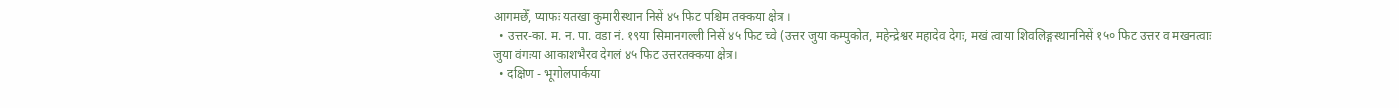आगमछेँ, प्याफः यतखा कुमारीस्थान निसें ४५ फिट पश्चिम तक्कया क्षेत्र ।
  • उत्तर-का. म. न. पा. वडा नं. १९या सिमानगल्ली निसें ४५ फिट च्वे (उत्तर जुया कम्पुकोत, महेन्द्रेश्वर महादेव देगः, मखं त्वाया शिवलिङ्गस्थाननिसें १५० फिट उत्तर व मखनत्वाः जुया वंगःया आकाशभैरव देगलं ४५ फिट उत्तरतक्कया क्षेत्र।
  • दक्षिण - भूगोलपार्कया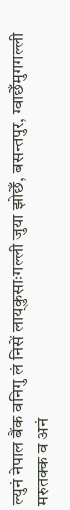ल्युनं नेपाल बैंक वनिगु लं निसें लाय्‌कुसाःगल्ली जुया झोछेँ, बसन्तपुर, ग्वाछेँमुगगल्ली मरुतक्क व अनं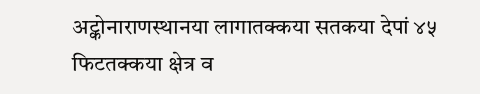अट्कोनाराणस्थानया लागातक्कया सतकया देपां ४५ फिटतक्कया क्षेत्र व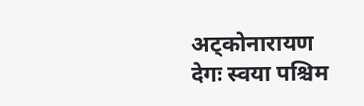अट्कोनारायण देगः स्वया पश्चिम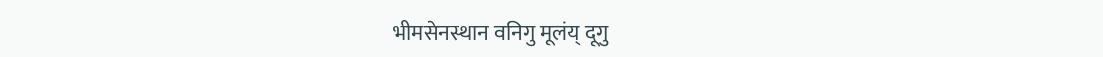भीमसेनस्थान वनिगु मूलंय् दूगु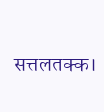सत्तलतक्क।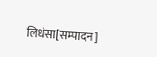लिधंसा[सम्पादन]